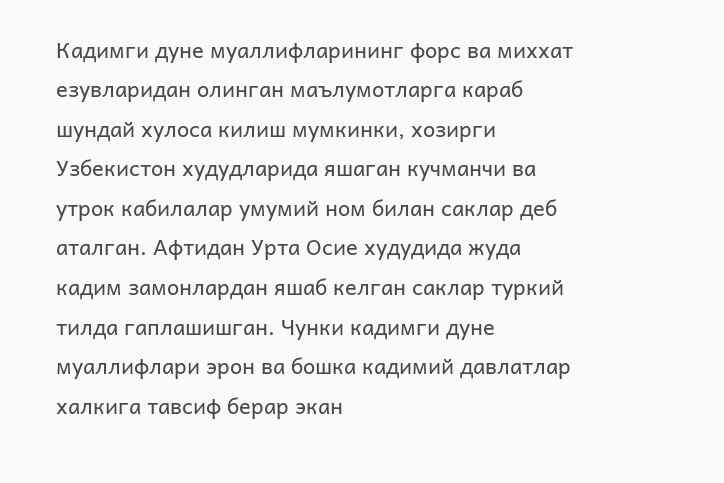Кадимги дуне муаллифларининг форс ва миххат езувларидан олинган маълумотларга караб шундай хулоса килиш мумкинки, хозирги Узбекистон худудларида яшаган кучманчи ва утрок кабилалар умумий ном билан саклар деб аталган. Афтидан Урта Осие худудида жуда кадим замонлардан яшаб келган саклар туркий тилда гаплашишган. Чунки кадимги дуне муаллифлари эрон ва бошка кадимий давлатлар халкига тавсиф берар экан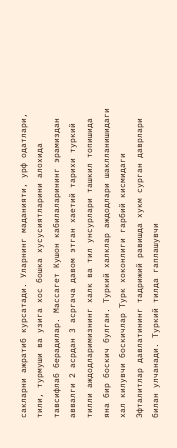сакларни ажратиб курсатади. Уларнинг маданияти, урф одатлари, тили, турмуши ва узига хос бошка хусусиятларини алохида тавсифлаб берадилар. Массагет Кушон кабилаларининг эрамиздан аввалги 2 асрдан 3 асргача давом этган хаетий тарихи туркий тилли аждодларимизнинг халк ва тил унсурлари ташкил топишида яна бир боскич булган. Туркий халклар аждодлари шаклланишидаги хал килувчи боскичлар Турк хоконлиги гарбий кисмидаги Эфталитлар давлатининг тадрижий равишда хукм сурган даврлари билан улчанади. Туркий тилда гаплашувчи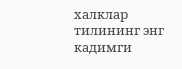халклар тилининг энг кадимги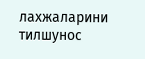лахжаларини тилшунос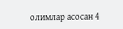олимлар асосан 4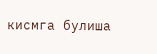кисмга булиша